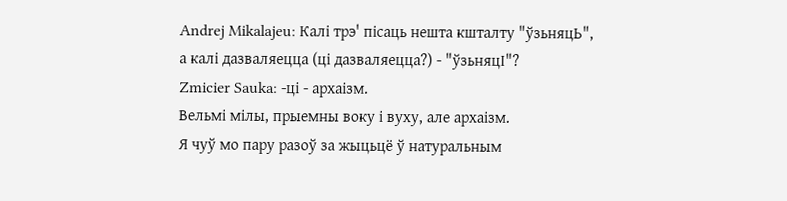Andrej Mikalajeu: Калі трэ' пісаць нешта кшталту "ўзьняцЬ",
а калі дазваляецца (ці дазваляецца?) - "ўзьняцІ"?
Zmicier Sauka: -ці - архаізм.
Вельмі мілы, прыемны воку і вуху, але архаізм.
Я чуў мо пару разоў за жыцьцё ў натуральным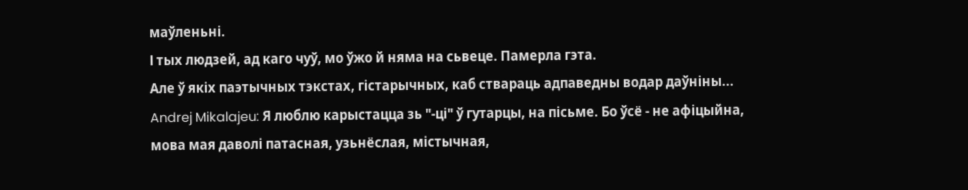маўленьні.
І тых людзей, ад каго чуў, мо ўжо й няма на сьвеце. Памерла гэта.
Але ў якіх паэтычных тэкстах, гістарычных, каб ствараць адпаведны водар даўніны...
Andrej Mikalajeu: Я люблю карыстацца зь "-ці" ў гутарцы, на пісьме. Бо ўсё - не афіцыйна, мова мая даволі патасная, узьнёслая, містычная,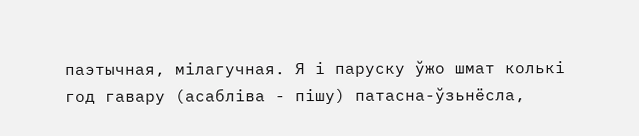паэтычная, мілагучная. Я і паруску ўжо шмат колькі год гавару (асабліва - пішу) патасна-ўзьнёсла,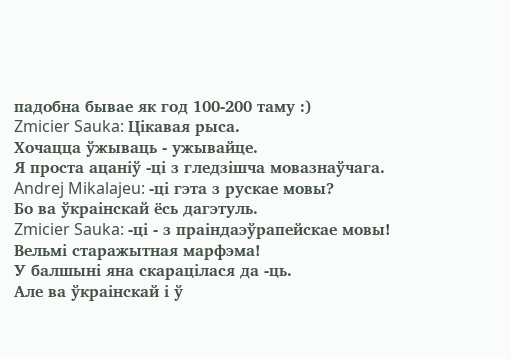падобна бывае як год 100-200 таму :)
Zmicier Sauka: Цікавая рыса.
Хочацца ўжываць - ужывайце.
Я проста ацаніў -ці з гледзішча мовазнаўчага.
Andrej Mikalajeu: -ці гэта з рускае мовы?
Бо ва ўкраінскай ёсь дагэтуль.
Zmicier Sauka: -ці - з праіндаэўрапейскае мовы!
Вельмі старажытная марфэма!
У балшыні яна скарацілася да -ць.
Але ва ўкраінскай і ў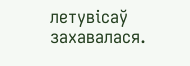летувісаў захавалася.